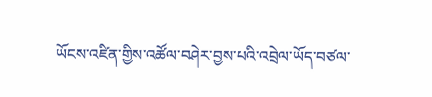ཡོངས་འཛིན་གྱིས་འཚོལ་བཤེར་བྱས་པའི་འབྲེལ་ཡོད་བཙལ་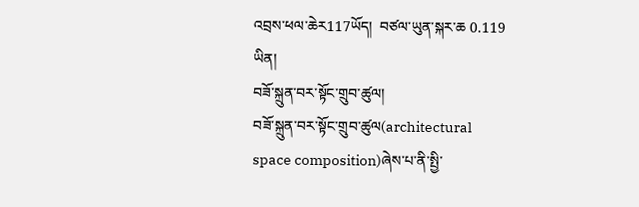འབྲས་ཕལ་ཆེར117ཡོད།  བཙལ་ཡུན་སྐར་ཆ 0.119 ཡིན།
བཟོ་སྐྲུན་བར་སྟོང་གྲུབ་ཚུལ།
བཟོ་སྐྲུན་བར་སྟོང་གྲུབ་ཚུལ(architectural space composition)ཞེས་པ་ནི་སྤྱི་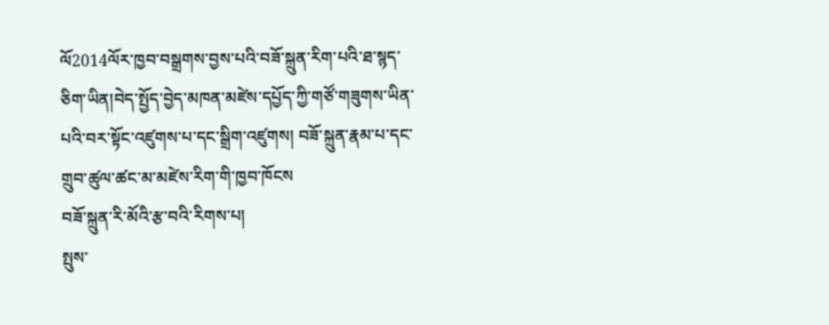ལོ2014ལོར་ཁྱབ་བསྒྲགས་བྱས་པའི་བཟོ་སྐྲུན་རིག་པའི་ཐ་སྙད་ཅིག་ཡིན།བེད་སྤྱོད་བྱེད་མཁན་མཛེས་དཔྱོད་ཀྱི་གཙོ་གཟུགས་ཡིན་པའི་བར་སྟོང་འཛུགས་པ་དང་སྒྲིག་འཛུགས། བཟོ་སྐྲུན་རྣམ་པ་དང་གྲུབ་ཚུལ་ཚང་མ་མཛེས་རིག་གི་ཁྱབ་ཁོངས
བཟོ་སྐྲུན་རི་མོའི་རྩ་བའི་རིགས་པ།
སྤུས་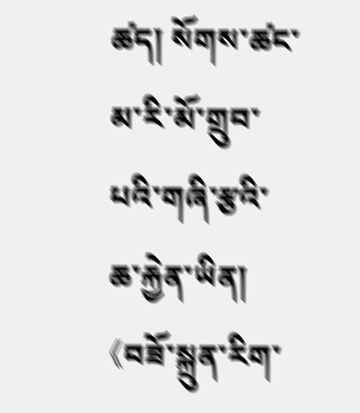ཚད། སོགས་ཚང་མ་རི་མོ་གྲུབ་པའི་གཞི་རྩའི་ཆ་རྐྱེན་ཡིན། 《བཟོ་སྐྲུན་རིག་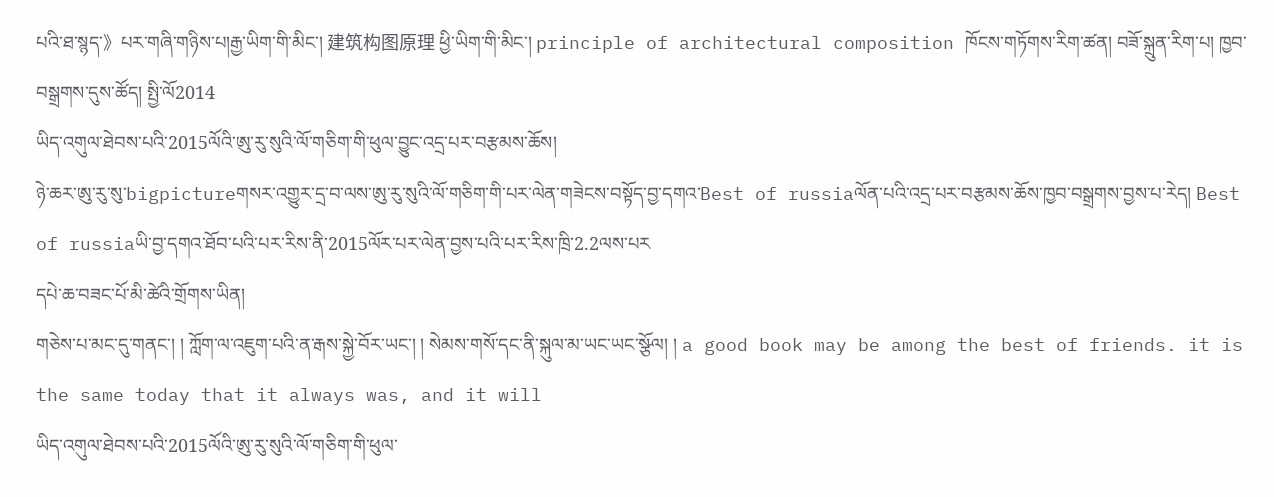པའི་ཐ་སྙད་》པར་གཞི་གཉིས་པ།རྒྱ་ཡིག་གི་མིང་། 建筑构图原理 ཕྱི་ཡིག་གི་མིང་། principle of architectural composition ཁོངས་གཏོགས་རིག་ཚན། བཟོ་སྐྲུན་རིག་པ། ཁྱབ་བསྒྲགས་དུས་ཚོད། སྤྱི་ལོ2014
ཡིད་འགུལ་ཐེབས་པའི་2015ལོའི་ཨུ་རུ་སུའི་ལོ་གཅིག་གི་ཕུལ་བྱུང་འདྲ་པར་བརྩམས་ཆོས།
ཉེ་ཆར་ཨུ་རུ་སུ་bigpictureགསར་འགྱུར་དྲ་བ་ལས་ཨུ་རུ་སུའི་ལོ་གཅིག་གི་པར་ལེན་གཟེངས་བསྟོད་བྱ་དགའ་Best of russiaལོན་པའི་འདྲ་པར་བརྩམས་ཆོས་ཁྱབ་བསྒྲགས་བྱས་པ་རེད། Best of russiaཡི་བྱ་དགའ་ཐོབ་པའི་པར་རིས་ནི་2015ལོར་པར་ལེན་བྱས་པའི་པར་རིས་ཁྲི་2.2ལས་པར
དཔེ་ཆ་བཟང་པོ་མི་ཚེའི་གྲོགས་ཡིན།
གཅེས་པ་མང་དུ་གནང་། ། ཀློག་ལ་འཇུག་པའི་ན་རྒས་སྐྱེ་བོར་ཡང་། ། སེམས་གསོ་དང་ནི་སྐུལ་མ་ཡང་ཡང་སྩོལ། ། a good book may be among the best of friends. it is the same today that it always was, and it will
ཡིད་འགུལ་ཐེབས་པའི་2015ལོའི་ཨུ་རུ་སུའི་ལོ་གཅིག་གི་ཕུལ་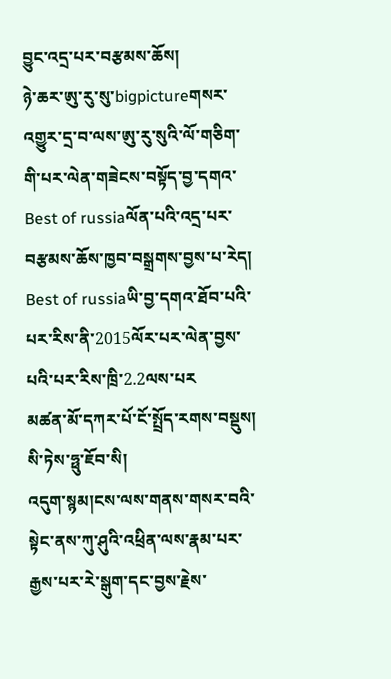བྱུང་འདྲ་པར་བརྩམས་ཆོས།
ཉེ་ཆར་ཨུ་རུ་སུ་bigpictureགསར་འགྱུར་དྲ་བ་ལས་ཨུ་རུ་སུའི་ལོ་གཅིག་གི་པར་ལེན་གཟེངས་བསྟོད་བྱ་དགའ་Best of russiaལོན་པའི་འདྲ་པར་བརྩམས་ཆོས་ཁྱབ་བསྒྲགས་བྱས་པ་རེད། Best of russiaཡི་བྱ་དགའ་ཐོབ་པའི་པར་རིས་ནི་2015ལོར་པར་ལེན་བྱས་པའི་པར་རིས་ཁྲི་2.2ལས་པར
མཚན་མོ་དཀར་པོ་ངོ་སྤྲོད་རགས་བསྡུས།
སི་ཏེས་ཧྥུ་ཇོབ་སི།
འདུག་སྙམ།ངས་ལས་གནས་གསར་བའི་སྟེང་ནས་ཀུ་ཤུའི་འཕྲིན་ལས་རྣམ་པར་རྒྱས་པར་རེ་སྒུག་དང་བྱས་རྗེས་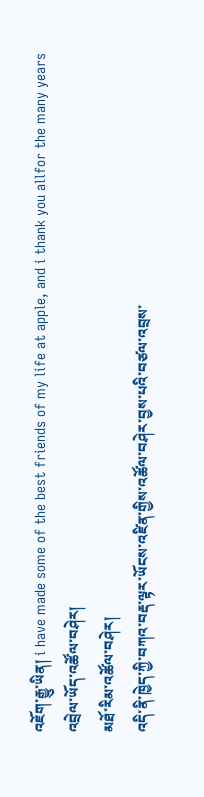འཇོག་རྒྱུ་ཡིན། i have made some of the best friends of my life at apple, and i thank you allfor the many years
འབྲེལ་ཡོད་འཚོལ་བཤེར།
མཐོ་རིམ་འཚོལ་བཤེར།
འདི་ནི་ཁྱེད་ཀྱི་བཀའ་བརྡ་ལྟར་ཡོངས་འཛིན་གྱིས་འཚོལ་བཤེར་བྱས་པའི་བཙལ་འབྲས་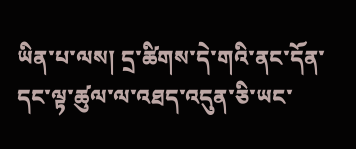ཡིན་པ་ལས། དྲ་ཚིགས་དེ་གའི་ནང་དོན་དང་ལྟ་ཚུལ་ལ་འཐད་འདུན་ཅི་ཡང་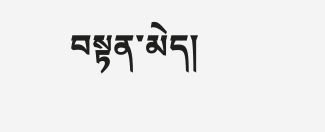བསྟན་མེད།